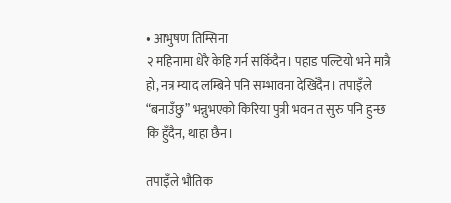• आभुषण तिम्सिना
२ महिनामा धेरै केहि गर्न सकिँदैन। पहाड पल्टियो भने मात्रै हो, नत्र म्याद लम्बिने पनि सम्भावना देखिँदैन। तपाइँले “बनाउँछु” भन्नुभएको किरिया पुत्री भवन त सुरु पनि हुन्छ कि हुँदैन, थाहा छैन।

तपाइँले भौतिक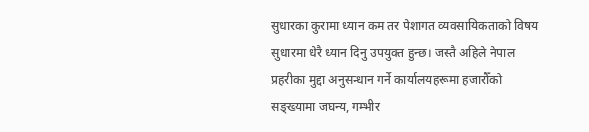सुधारका कुरामा ध्यान कम तर पेशागत व्यवसायिकताको विषय सुधारमा धेरै ध्यान दिनु उपयुक्त हुन्छ। जस्तै अहिले नेपाल प्रहरीका मुद्दा अनुसन्धान गर्ने कार्यालयहरूमा हजारौँको सङ्ख्यामा जघन्य, गम्भीर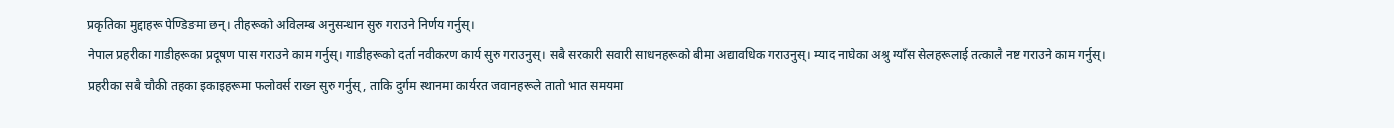प्रकृतिका मुद्दाहरू पेण्डिङमा छन्। तीहरूको अविलम्ब अनुसन्धान सुरु गराउने निर्णय गर्नुस्।
नेपाल प्रहरीका गाडीहरूका प्रदूषण पास गराउने काम गर्नुस्। गाडीहरूको दर्ता नवीकरण कार्य सुरु गराउनुस्। सबै सरकारी सवारी साधनहरूको बीमा अद्यावधिक गराउनुस्। म्याद नाघेका अश्रु ग्याँस सेलहरूलाई तत्कालै नष्ट गराउने काम गर्नुस्।
प्रहरीका सबै चौकी तहका इकाइहरूमा फलोवर्स राख्न सुरु गर्नुस्, ताकि दुर्गम स्थानमा कार्यरत जवानहरूले तातो भात समयमा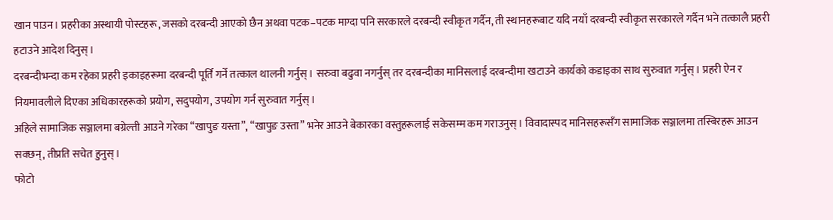खान पाउन। प्रहरीका अस्थायी पोस्टहरू, जसको दरबन्दी आएको छैन अथवा पटक–पटक माग्दा पनि सरकारले दरबन्दी स्वीकृत गर्दैन, ती स्थानहरूबाट यदि नयाँ दरबन्दी स्वीकृत सरकारले गर्दैन भने तत्कालै प्रहरी हटाउने आदेश दिनुस्।
दरबन्दीभन्दा कम रहेका प्रहरी इकाइहरूमा दरबन्दी पूर्ति गर्ने तत्काल थालनी गर्नुस्। सरुवा बढुवा नगर्नुस् तर दरबन्दीका मानिसलाई दरबन्दीमा खटाउने कार्यको कडाइका साथ सुरुवात गर्नुस्। प्रहरी ऐन र नियमावलीले दिएका अधिकारहरूको प्रयोग, सदुपयोग, उपयोग गर्न सुरुवात गर्नुस्।
अहिले सामाजिक सञ्जालमा बग्रेल्ती आउने गरेका “खापुङ यस्ता”, “खापुङ उस्ता” भनेर आउने बेकारका वस्तुहरूलाई सकेसम्म कम गराउनुस्। विवादास्पद मानिसहरूसँग सामाजिक सञ्जालमा तस्बिरहरू आउन सक्छन्, तीप्रति सचेत हुनुस्।
फोटो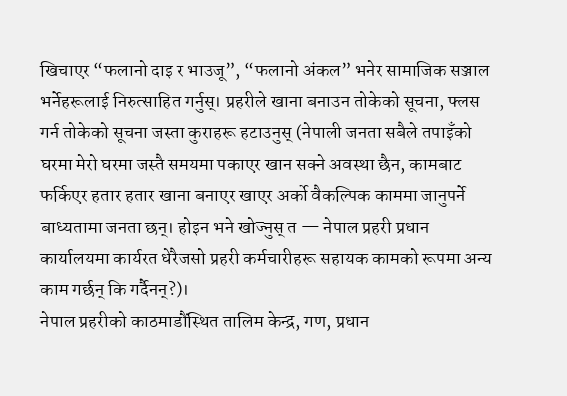खिचाएर “फलानो दाइ र भाउजू”, “फलानो अंकल” भनेर सामाजिक सञ्जाल भर्नेहरूलाई निरुत्साहित गर्नुस्। प्रहरीले खाना बनाउन तोकेको सूचना, फ्लस गर्न तोकेको सूचना जस्ता कुराहरू हटाउनुस् (नेपाली जनता सबैले तपाइँको घरमा मेरो घरमा जस्तै समयमा पकाएर खान सक्ने अवस्था छैन, कामबाट फर्किएर हतार हतार खाना बनाएर खाएर अर्को वैकल्पिक काममा जानुपर्ने बाध्यतामा जनता छन्। होइन भने खोज्नुस् त — नेपाल प्रहरी प्रधान कार्यालयमा कार्यरत धेरैजसो प्रहरी कर्मचारीहरू सहायक कामको रूपमा अन्य काम गर्छन् कि गर्दैनन्?)।
नेपाल प्रहरीको काठमाडौंस्थित तालिम केन्द्र, गण, प्रधान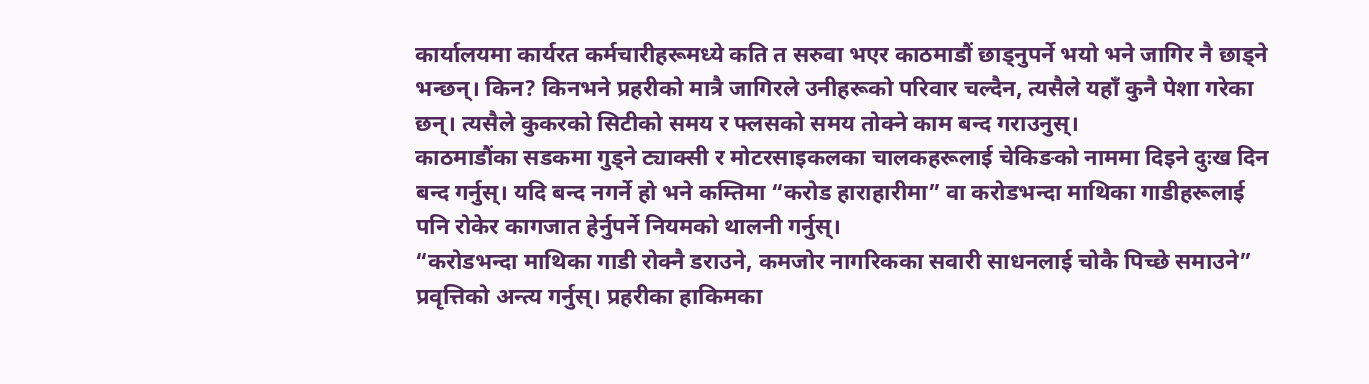कार्यालयमा कार्यरत कर्मचारीहरूमध्ये कति त सरुवा भएर काठमाडौं छाड्नुपर्ने भयो भने जागिर नै छाड्ने भन्छन्। किन? किनभने प्रहरीको मात्रै जागिरले उनीहरूको परिवार चल्दैन, त्यसैले यहाँ कुनै पेशा गरेका छन्। त्यसैले कुकरको सिटीको समय र फ्लसको समय तोक्ने काम बन्द गराउनुस्।
काठमाडौंका सडकमा गुड्ने ट्याक्सी र मोटरसाइकलका चालकहरूलाई चेकिङको नाममा दिइने दुःख दिन बन्द गर्नुस्। यदि बन्द नगर्ने हो भने कम्तिमा “करोड हाराहारीमा” वा करोडभन्दा माथिका गाडीहरूलाई पनि रोकेर कागजात हेर्नुपर्ने नियमको थालनी गर्नुस्।
“करोडभन्दा माथिका गाडी रोक्नै डराउने, कमजोर नागरिकका सवारी साधनलाई चोकै पिच्छे समाउने” प्रवृत्तिको अन्त्य गर्नुस्। प्रहरीका हाकिमका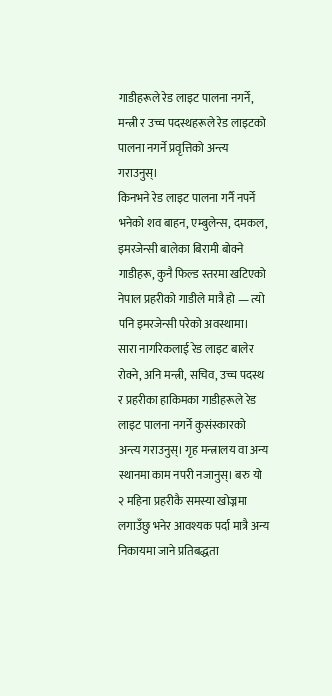गाडीहरूले रेड लाइट पालना नगर्ने, मन्त्री र उच्च पदस्थहरूले रेड लाइटको पालना नगर्ने प्रवृत्तिको अन्त्य गराउनुस्।
किनभने रेड लाइट पालना गर्नै नपर्ने भनेको शव बाहन, एम्बुलेन्स, दमकल, इमरजेन्सी बालेका बिरामी बोक्ने गाडीहरू, कुनै फिल्ड स्तरमा खटिएको नेपाल प्रहरीको गाडीले मात्रै हो — त्यो पनि इमरजेन्सी परेको अवस्थामा।
सारा नागरिकलाई रेड लाइट बालेर रोक्ने, अनि मन्त्री, सचिव, उच्च पदस्थ र प्रहरीका हाकिमका गाडीहरूले रेड लाइट पालना नगर्ने कुसंस्कारको अन्त्य गराउनुस्। गृह मन्त्रालय वा अन्य स्थानमा काम नपरी नजानुस्। बरु यो २ महिना प्रहरीकै समस्या खोज्नमा लगाउँछु भनेर आवश्यक पर्दा मात्रै अन्य निकायमा जाने प्रतिबद्धता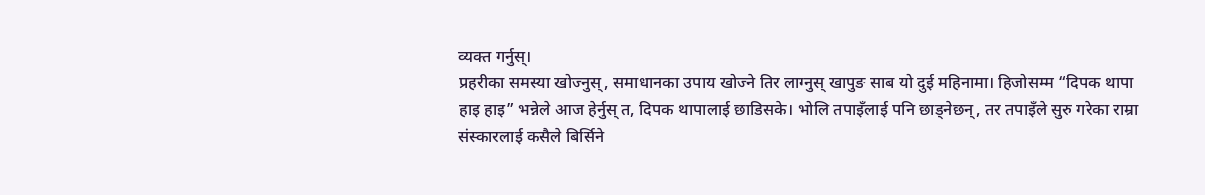व्यक्त गर्नुस्।
प्रहरीका समस्या खोज्नुस्, समाधानका उपाय खोज्ने तिर लाग्नुस् खापुङ साब यो दुई महिनामा। हिजोसम्म “दिपक थापा हाइ हाइ” भन्नेले आज हेर्नुस् त, दिपक थापालाई छाडिसके। भोलि तपाइँलाई पनि छाड्नेछन्, तर तपाइँले सुरु गरेका राम्रा संस्कारलाई कसैले बिर्सिने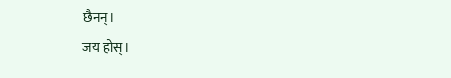छैनन्।
जय होस्।